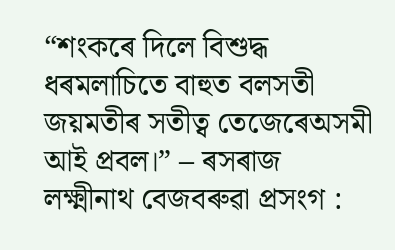“শংকৰে দিলে বিশুদ্ধ ধৰমলাচিতে বাহুত বলসতী জয়মতীৰ সতীত্ব তেজেৰেঅসমী আই প্ৰবল।” – ৰসৰাজ লক্ষ্মীনাথ বেজবৰুৱা প্ৰসংগ :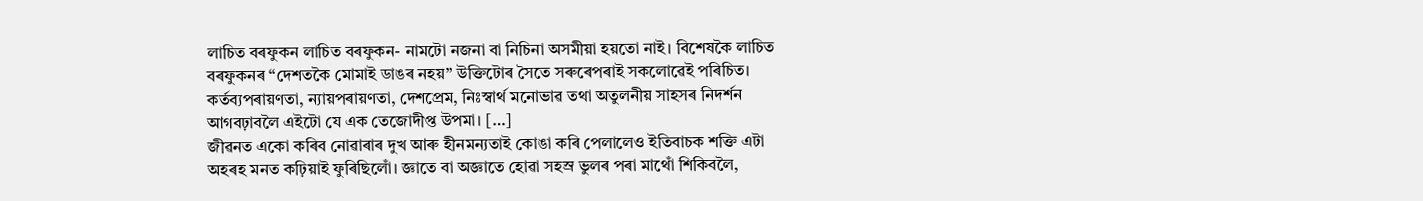লাচিত বৰফুকন লাচিত বৰফুকন- নামটো নজনা বা নিচিনা অসমীয়া হয়তো নাই। বিশেষকৈ লাচিত বৰফুকনৰ “দেশতকৈ মোমাই ডাঙৰ নহয়” উক্তিটোৰ সৈতে সৰুৰেপৰাই সকলোৱেই পৰিচিত। কৰ্তব্যপৰায়ণতা, ন্যায়পৰায়ণতা, দেশপ্ৰেম, নিঃস্বাৰ্থ মনোভাৱ তথা অতুলনীয় সাহসৰ নিদৰ্শন আগবঢ়াবলৈ এইটো যে এক তেজোদীপ্ত উপমা। […]
জীৱনত একো কৰিব নোৱাৰাৰ দুখ আৰু হীনমন্যতাই কোঙা কৰি পেলালেও ইতিবাচক শক্তি এটা অহৰহ মনত কঢ়িয়াই ফুৰিছিলোঁ। জ্ঞাতে বা অজ্ঞাতে হোৱা সহস্ৰ ভুলৰ পৰা মাথোঁ শিকিবলৈ,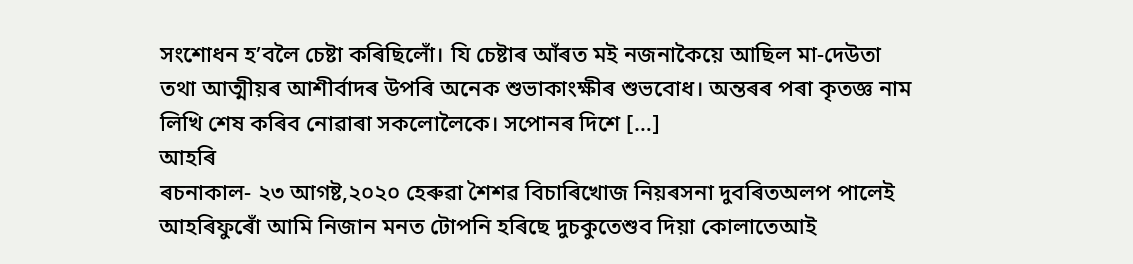সংশোধন হ’বলৈ চেষ্টা কৰিছিলোঁ। যি চেষ্টাৰ আঁৰত মই নজনাকৈয়ে আছিল মা-দেউতা তথা আত্মীয়ৰ আশীৰ্বাদৰ উপৰি অনেক শুভাকাংক্ষীৰ শুভবোধ। অন্তৰৰ পৰা কৃতজ্ঞ নাম লিখি শেষ কৰিব নোৱাৰা সকলোলৈকে। সপোনৰ দিশে […]
আহৰি
ৰচনাকাল- ২৩ আগষ্ট,২০২০ হেৰুৱা শৈশৱ বিচাৰিখোজ নিয়ৰসনা দুবৰিতঅলপ পালেই আহৰিফুৰোঁ আমি নিজান মনত টোপনি হৰিছে দুচকুতেশুব দিয়া কোলাতেআই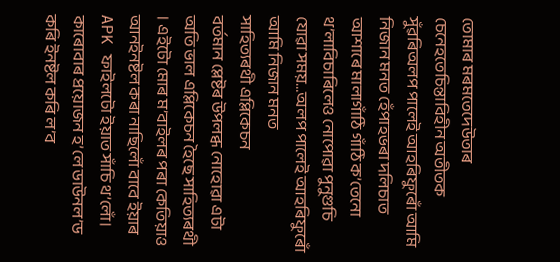তোমাৰ মৰমতেদেউতাৰ চেনেহতেচিন্তাবিহীন অতীতক সুঁৱৰিঅলপ পালেই আহৰিফুৰোঁ আমি নিজান মনত হেঁপাহভৰা দলিচাত আশাৰে মালাগাঁঠি গাঁঠি ক’তেনো থ’লাবিচাৰিলেও নোপোৱা পুনুগুচি যোৱা সময়…অলপ পালেই আহৰিফুৰোঁ আমি নিজান মনত
সাহিত্যৰথী এপ্লিকেচন
বৰ্তমান প্লেষ্টৰ উপলব্ধ নোহোৱা এটা অতি ভাল এপ্লিকেচন হৈছে সাহিত্যৰথী । এইটো মোৰ ম’বাইলৰ পৰা কেতিয়াও আনইনষ্টল কৰা নাছিলোঁ বাবে ইয়াৰ APK ফাইলটো ইয়াত সাঁচি থ’লোঁ। কাৰোবাৰ প্ৰয়োজন হ’লে ডাউনল’ড কৰি ইনষ্টল কৰি ল’ব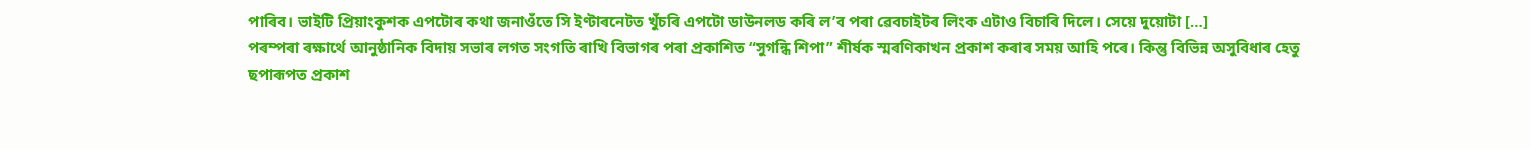পাৰিব। ভাইটি প্ৰিয়াংকুশক এপটোৰ কথা জনাওঁতে সি ইণ্টাৰনেটত খুঁচৰি এপটো ডাউনলড কৰি ল’ব পৰা ৱেবচাইটৰ লিংক এটাও বিচাৰি দিলে। সেয়ে দুয়োটা […]
পৰম্পৰা ৰক্ষাৰ্থে আনুষ্ঠানিক বিদায় সভাৰ লগত সংগতি ৰাখি বিভাগৰ পৰা প্ৰকাশিত “সুগন্ধি শিপা” শীৰ্ষক স্মৰণিকাখন প্ৰকাশ কৰাৰ সময় আহি পৰে। কিন্তু বিভিন্ন অসুবিধাৰ হেতু ছপাৰূপত প্ৰকাশ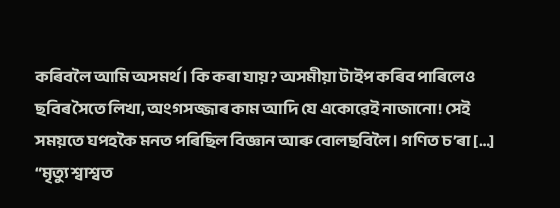কৰিবলৈ আমি অসমৰ্থ। কি কৰা যায়? অসমীয়া টাইপ কৰিব পাৰিলেও ছবিৰ সৈতে লিখা, অংগসজ্জাৰ কাম আদি যে একোৱেই নাজানো! সেই সময়তে ঘপহকৈ মনত পৰিছিল বিজ্ঞান আৰু বোলছবিলৈ। গণিত চ’ৰা […]
“মৃত্যু শ্বাশ্বত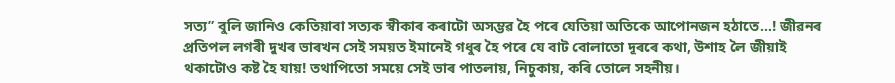সত্য” বুলি জানিও কেতিয়াবা সত্যক স্বীকাৰ কৰাটো অসম্ভৱ হৈ পৰে যেতিয়া অতিকে আপোনজন হঠাতে…! জীৱনৰ প্ৰতিপল লগৰী দুখৰ ভাৰখন সেই সময়ত ইমানেই গধুৰ হৈ পৰে যে বাট বোলাতো দূৰৰে কথা, উশাহ লৈ জীয়াই থকাটোও কষ্ট হৈ যায়! তথাপিতো সময়ে সেই ভাৰ পাতলায়, নিচুকায়, কৰি তোলে সহনীয়।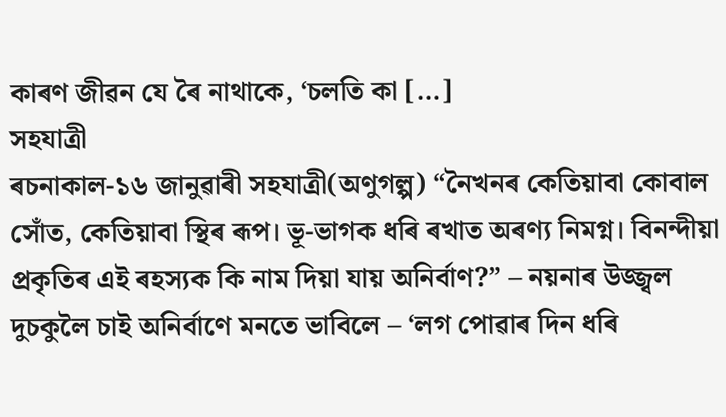কাৰণ জীৱন যে ৰৈ নাথাকে, ‘চলতি কা […]
সহযাত্ৰী
ৰচনাকাল-১৬ জানুৱাৰী সহযাত্ৰী(অণুগল্প) “নৈখনৰ কেতিয়াবা কোবাল সোঁত, কেতিয়াবা স্থিৰ ৰূপ। ভূ-ভাগক ধৰি ৰখাত অৰণ্য নিমগ্ন। বিনন্দীয়া প্ৰকৃতিৰ এই ৰহস্যক কি নাম দিয়া যায় অনিৰ্বাণ?” – নয়নাৰ উজ্জ্বল দুচকুলৈ চাই অনিৰ্বাণে মনতে ভাবিলে – ‘লগ পোৱাৰ দিন ধৰি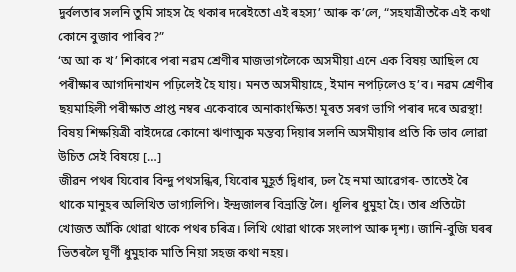দুৰ্বলতাৰ সলনি তুমি সাহস হৈ থকাৰ দৰেইতো এই ৰহস্য’ আৰু ক’লে, “সহযাত্ৰীতকৈ এই কথা কোনে বুজাব পাৰিব?”
‘অ আ ক খ’ শিকাৰে পৰা নৱম শ্ৰেণীৰ মাজভাগলৈকে অসমীয়া এনে এক বিষয় আছিল যে পৰীক্ষাৰ আগদিনাখন পঢ়িলেই হৈ যায়। মনত অসমীয়াহে, ইমান নপঢ়িলেও হ’ব। নৱম শ্ৰেণীৰ ছয়মাহিলী পৰীক্ষাত প্ৰাপ্ত নম্বৰ একেবাৰে অনাকাংক্ষিত! মূৰত সৰগ ভাগি পৰাৰ দৰে অৱস্থা! বিষয় শিক্ষয়িত্ৰী বাইদেৱে কোনো ঋণাত্মক মন্তব্য দিয়াৰ সলনি অসমীয়াৰ প্ৰতি কি ভাব লোৱা উচিত সেই বিষয়ে […]
জীৱন পথৰ যিবোৰ বিন্দু পথসন্ধিৰ, যিবোৰ মুহূৰ্ত দ্বিধাৰ, ঢল হৈ নমা আৱেগৰ- তাতেই ৰৈ থাকে মানুহৰ অলিখিত ভাগ্যলিপি। ইন্দ্ৰজালৰ বিভ্ৰান্তি লৈ। ধূলিৰ ধুমুহা হৈ। তাৰ প্ৰতিটো খোজত আঁকি থোৱা থাকে পথৰ চৰিত্ৰ। লিখি থোৱা থাকে সংলাপ আৰু দৃশ্য। জানি-বুজি ঘৰৰ ভিতৰলৈ ঘূৰ্ণী ধুমুহাক মাতি নিয়া সহজ কথা নহয়।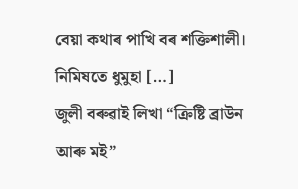বেয়া কথাৰ পাখি বৰ শক্তিশালী। নিমিষতে ধুমুহা […]
জুলী বৰুৱাই লিখা “ক্ৰিষ্টি ব্ৰাউন আৰু মই”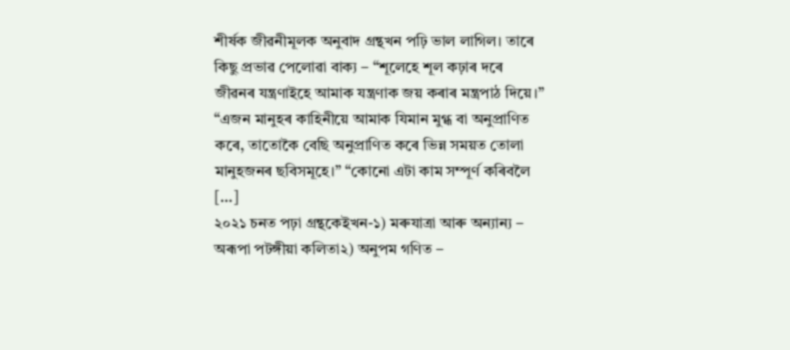শীৰ্ষক জীৱনীমূলক অনুবাদ গ্ৰন্থখন পঢ়ি ভাল লাগিল। তাৰে কিছু প্ৰভাৱ পেলোৱা বাক্য – “শূলেহে শূল কঢ়াৰ দৰে জীৱনৰ যন্ত্ৰণাইহে আমাক যন্ত্ৰণাক জয় কৰাৰ মন্ত্ৰপাঠ দিয়ে।” “এজন মানুহৰ কাহিনীয়ে আমাক যিমান মুগ্ধ বা অনুপ্ৰাণিত কৰে, তাতোকৈ বেছি অনুপ্ৰাণিত কৰে ভিন্ন সময়ত তোলা মানুহজনৰ ছবিসমূহে।” “কোনো এটা কাম সম্পূৰ্ণ কৰিবলৈ […]
২০২১ চনত পঢ়া গ্ৰন্থকেইখন-১) মৰুযাত্ৰা আৰু অন্যান্য – অৰূপা পটঙ্গীয়া কলিতা২) অনুপম গণিত –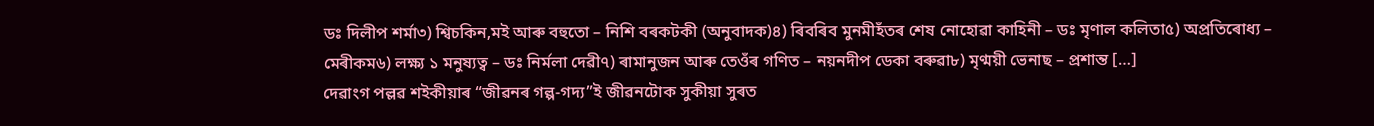ডঃ দিলীপ শৰ্মা৩) শ্বিচকিন,মই আৰু বহুতো – নিশি বৰকটকী (অনুবাদক)৪) ৰিবৰিব মুনমীহঁতৰ শেষ নোহোৱা কাহিনী – ডঃ মৃণাল কলিতা৫) অপ্ৰতিৰোধ্য – মেৰীকম৬) লক্ষ্য ১ মনুষ্যত্ব – ডঃ নিৰ্মলা দেৱী৭) ৰামানুজন আৰু তেওঁৰ গণিত – নয়নদীপ ডেকা বৰুৱা৮) মৃণ্ময়ী ভেনাছ – প্ৰশান্ত […]
দেৱাংগ পল্লৱ শইকীয়াৰ “জীৱনৰ গল্প-গদ্য”ই জীৱনটোক সুকীয়া সুৰত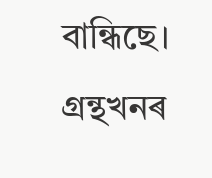বান্ধিছে। গ্ৰন্থখনৰ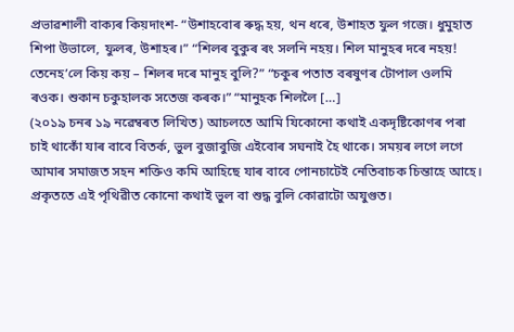প্ৰভাৱশালী বাক্যৰ কিয়দাংশ- “উশাহবোৰ ৰুদ্ধ হয়, থন ধৰে, উশাহত ফুল গজে। ধুমুহাত শিপা উভালে, ফুলৰ, উশাহৰ।” “শিলৰ বুকুৰ ৰং সলনি নহয়। শিল মানুহৰ দৰে নহয়! তেনেহ’লে কিয় কয় – শিলৰ দৰে মানুহ বুলি?” “চকুৰ পতাত বৰষুণৰ টোপাল ওলমি ৰওক। শুকান চকুহালক সতেজ কৰক।” “মানুহক শিললৈ […]
(২০১৯ চনৰ ১৯ নৱেম্বৰত লিখিত) আচলতে আমি যিকোনো কথাই একদৃষ্টিকোণৰ পৰা চাই থাকোঁ যাৰ বাবে বিতৰ্ক, ভুল বুজাবুজি এইবোৰ সঘনাই হৈ থাকে। সময়ৰ লগে লগে আমাৰ সমাজত সহন শক্তিও কমি আহিছে যাৰ বাবে পোনচাটেই নেতিবাচক চিন্তাহে আহে। প্ৰকৃততে এই পৃথিৱীত কোনো কথাই ভুল বা শুদ্ধ বুলি কোৱাটো অযুগুত।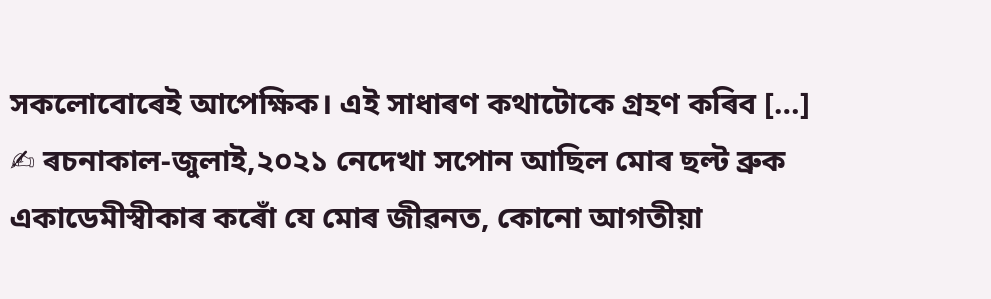সকলোবোৰেই আপেক্ষিক। এই সাধাৰণ কথাটোকে গ্ৰহণ কৰিব […]
✍ ৰচনাকাল-জুলাই,২০২১ নেদেখা সপোন আছিল মোৰ ছল্ট ব্ৰুক একাডেমীস্বীকাৰ কৰোঁ যে মোৰ জীৱনত, কোনো আগতীয়া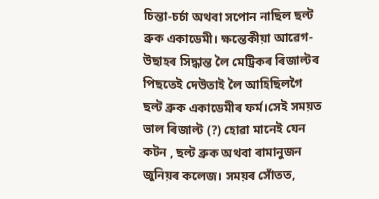চিন্তা-চৰ্চা অথবা সপোন নাছিল ছল্ট ব্ৰুক একাডেমী। ক্ষন্তেকীয়া আৱেগ-উছাহৰ সিদ্ধান্ত লৈ মেট্ৰিকৰ ৰিজাল্টৰ পিছতেই দেউতাই লৈ আহিছিলগৈ ছল্ট ব্ৰুক একাডেমীৰ ফৰ্ম।সেই সময়ত ভাল ৰিজাল্ট (?) হোৱা মানেই যেন কটন , ছল্ট ব্ৰুক অথবা ৰামানুজন জুনিয়ৰ কলেজ। সময়ৰ সোঁতত,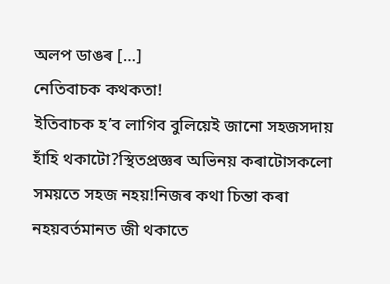অলপ ডাঙৰ […]
নেতিবাচক কথকতা!
ইতিবাচক হ’ব লাগিব বুলিয়েই জানো সহজসদায় হাঁহি থকাটো?স্থিতপ্ৰজ্ঞৰ অভিনয় কৰাটোসকলো সময়তে সহজ নহয়!নিজৰ কথা চিন্তা কৰা নহয়বৰ্তমানত জী থকাতে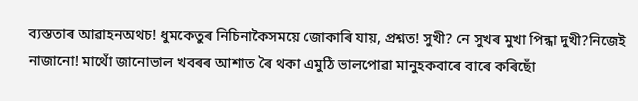ব্যস্ততাৰ আৱাহনঅথচ! ধুমকেতুৰ নিচিনাকৈসময়ে জোকাৰি যায়, প্ৰশ্নত! সুখী? নে সুখৰ মুখা পিন্ধা দুখী?নিজেই নাজানো! মাথোঁ জানোভাল খবৰৰ আশাত ৰৈ থকা এমুঠি ভালপোৱা মানুহকবাৰে বাৰে কৰিছোঁ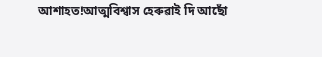আশাহত!আত্মবিশ্বাস হেৰুৱাই দি আছোঁ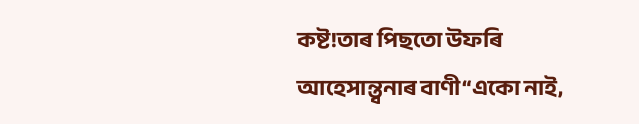কষ্ট!তাৰ পিছতো উফৰি আহেসান্ত্বনাৰ বাণী“একো নাই,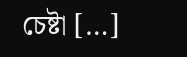চেষ্টা […]